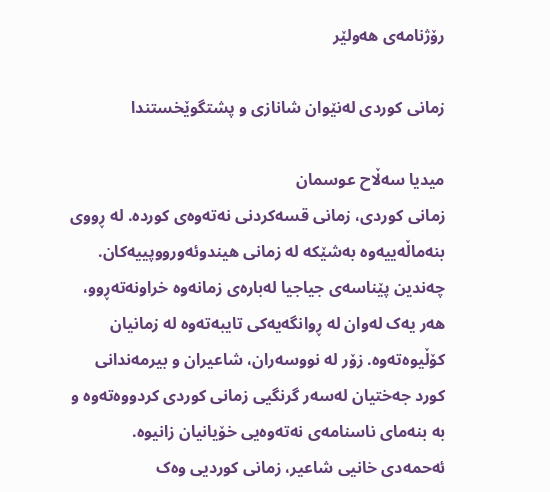رۆژنامەی ھەولێر

زمانی کوردی لەنێوان شانازی و پشتگوێخستندا

میدیا سەڵاح عوسمان
زمانی کوردی، زمانی قسەکردنی نەتەوەی کوردە. لە ڕووی بنەماڵەییەوە بەشێکە لە زمانی هیندوئەورووپییەکان. چەندین پێناسەی جیاجیا لەبارەی زمانەوە خراونەتەڕوو، هەر یەک لەوان لە ڕوانگەیەکی تایبەتەوە لە زمانیان کۆڵیوەتەوە. زۆر لە نووسەران، شاعیران و بیرمەندانی کورد جەختیان لەسەر گرنگیی زمانی کوردی کردووەتەوە و بە بنەمای ناسنامەی نەتەوەیی خۆیانیان زانیوە. ئەحمەدی خانیی شاعیر، زمانی کوردیی وەک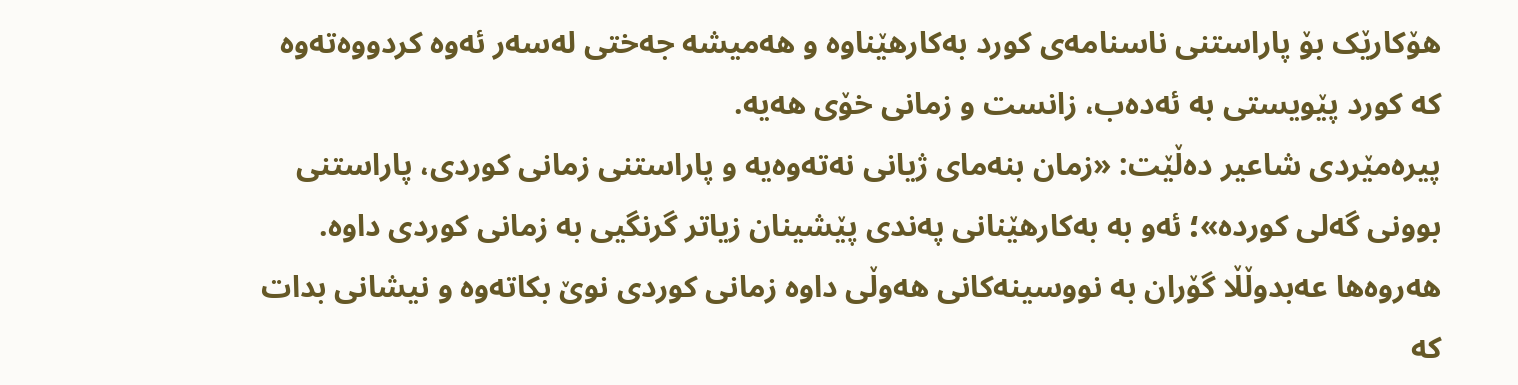هۆکارێک بۆ پاراستنی ناسنامەی کورد بەکارهێناوە و هەمیشە جەختی لەسەر ئەوە کردووەتەوە کە کورد پێویستی بە ئەدەب، زانست و زمانی خۆی هەیە.
پیرەمێردی شاعیر دەڵێت: «زمان بنەمای ژیانی نەتەوەیە و پاراستنی زمانی کوردی، پاراستنی بوونی گەلی کوردە»؛ ئەو بە بەکارهێنانی پەندی پێشینان زیاتر گرنگیی بە زمانی کوردی داوە. هەروەها عەبدوڵڵا گۆران بە نووسینەکانی هەوڵی داوە زمانی کوردی نوێ بکاتەوە و نیشانی بدات کە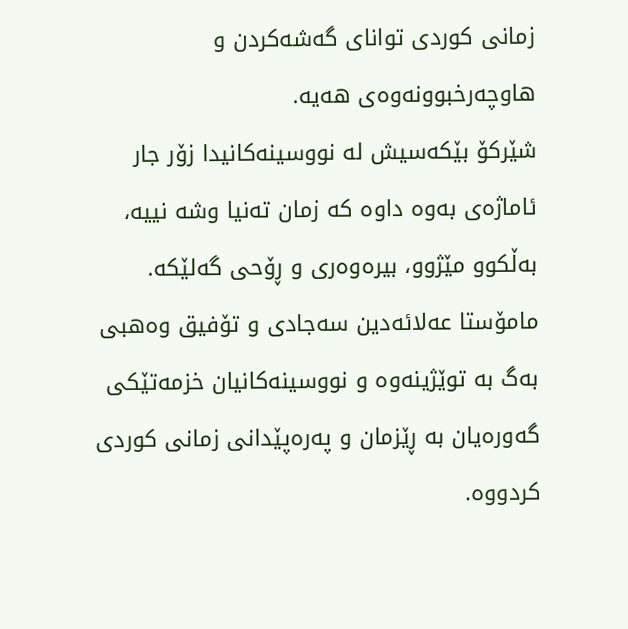زمانی کوردی توانای گەشەکردن و هاوچەرخبوونەوەی هەیە.
شێرکۆ بێکەسیش لە نووسینەکانیدا زۆر جار ئاماژەی بەوە داوە کە زمان تەنیا وشە نییە، بەڵکوو مێژوو، بیرەوەری و ڕۆحی گەلێکە. مامۆستا عەلائەدین سەجادی و تۆفیق وەهبی بەگ بە توێژینەوە و نووسینەکانیان خزمەتێکی گەورەیان بە ڕێزمان و پەرەپێدانی زمانی کوردی کردووە.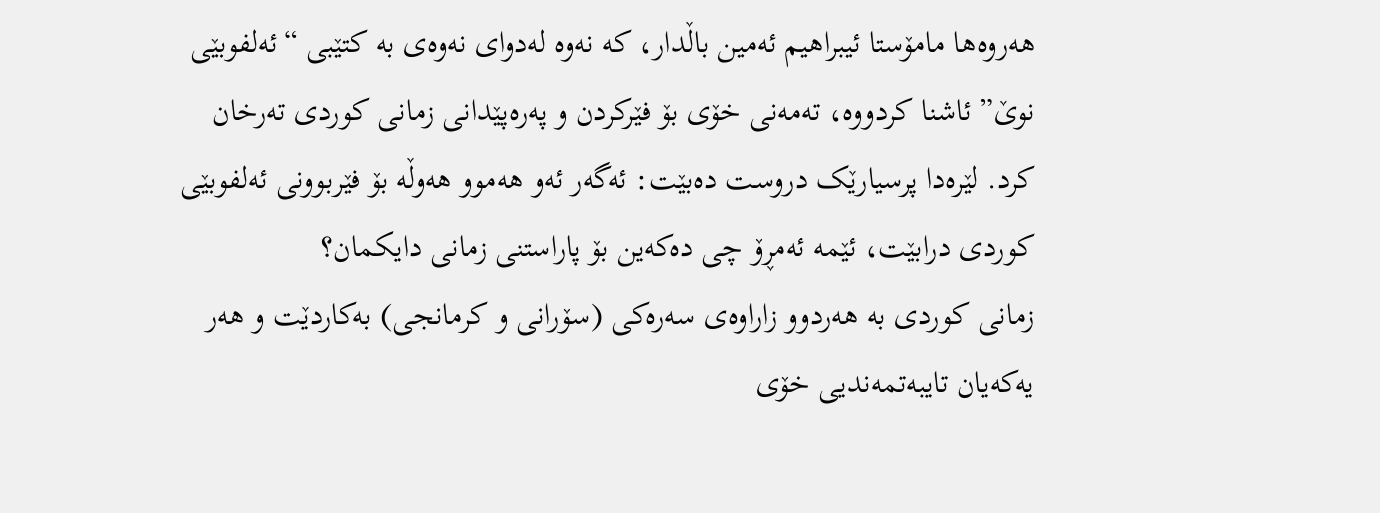هەروەها مامۆستا ئیبراهیم ئەمین باڵدار، کە نەوە لەدوای نەوەی بە کتێبی “ئەلفوبێی نوێ” ئاشنا کردووە، تەمەنی خۆی بۆ فێرکردن و پەرەپێدانی زمانی کوردی تەرخان کرد. لێرەدا پرسیارێک دروست دەبێت: ئەگەر ئەو هەموو هەوڵە بۆ فێربوونی ئەلفوبێی کوردی درابێت، ئێمە ئەمڕۆ چی دەکەین بۆ پاراستنی زمانی دایکمان؟
زمانی کوردی بە هەردوو زاراوەی سەرەکی (سۆرانی و کرمانجی) بەکاردێت و هەر یەکەیان تایبەتمەندیی خۆی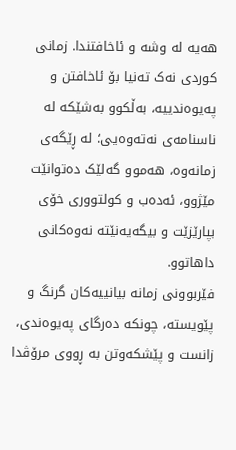هەیە لە وشە و ئاخافتندا. زمانی کوردی نەک تەنیا بۆ ئاخافتن و پەیوەندییە، بەڵکوو بەشێکە لە ناسنامەی نەتەوەیی؛ لە ڕێگەی زمانەوە، هەموو گەلێک دەتوانێت مێژوو، ئەدەب و کولتووری خۆی بپارێزێت و بیگەیەنێتە نەوەکانی داهاتوو.
فێربوونی زمانە بیانییەکان گرنگ و پێویستە، چونکە دەرگای پەیوەندی، زانست و پێشکەوتن بە ڕووی مرۆڤدا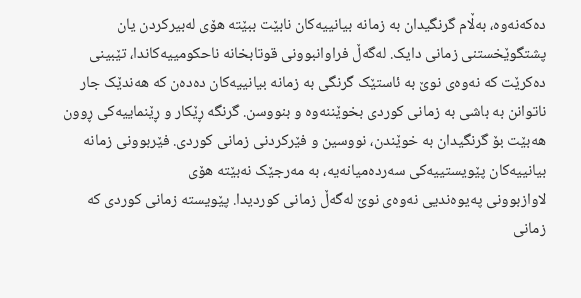دەکەنەوە، بەڵام گرنگیدان بە زمانە بیانییەکان نابێت ببێتە هۆی لەبیرکردن یان پشتگوێخستنی زمانی دایک. لەگەڵ فراوانبوونی قوتابخانە ناحکومییەکاندا، تێبینی دەکرێت کە نەوەی نوێ بە ئاستێک گرنگی بە زمانە بیانییەکان دەدەن کە هەندێک جار ناتوانن بە باشی بە زمانی کوردی بخوێننەوە و بنووسن. گرنگە ڕێکار و ڕێنماییەکی ڕوون هەبێت بۆ گرنگیدان بە خوێندن، نووسین و فێرکردنی زمانی کوردی. فێربوونی زمانە بیانییەکان پێویستییەکی سەردەمیانەیە، بە مەرجێک نەبێتە هۆی
لاوازبوونی پەیوەندیی نەوەی نوێ لەگەڵ زمانی کوردیدا. پێویستە زمانی کوردی کە زمانی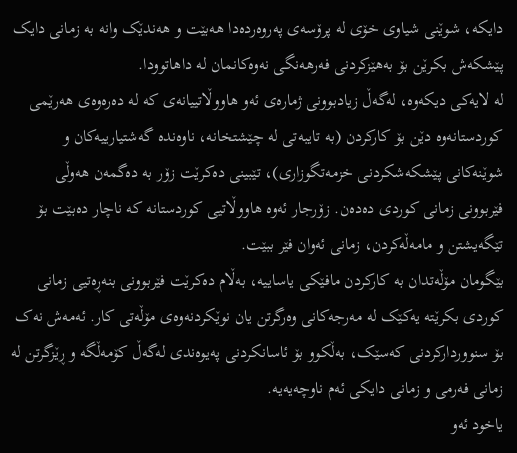دایکە، شوێنی شیاوی خۆی لە پرۆسەی پەروەردەدا هەبێت و هەندێک وانە بە زمانی دایک پێشکەش بکرێن بۆ بەهێزکردنی فەرهەنگی نەوەکانمان لە داهاتوودا.
لە لایەکی دیکەوە، لەگەڵ زیادبوونی ژمارەی ئەو هاووڵاتییانەی کە لە دەرەوەی هەرێمی کوردستانەوە دێن بۆ کارکردن (بە تایبەتی لە چێشتخانە، ناوەندە گەشتیارییەکان و شوێنەکانی پێشکەشکردنی خزمەتگوزاری)، تێبینی دەکرێت زۆر بە دەگمەن هەوڵی فێربوونی زمانی کوردی دەدەن. زۆرجار ئەوە هاووڵاتیی کوردستانە کە ناچار دەبێت بۆ تێگەیشتن و مامەڵەکردن، زمانی ئەوان فێر ببێت.
بێگومان مۆڵەتدان بە کارکردن مافێکی یاساییە، بەڵام دەکرێت فێربوونی بنەڕەتیی زمانی کوردی بکرێتە یەکێک لە مەرجەکانی وەرگرتن یان نوێکردنەوەی مۆڵەتی کار. ئەمەش نەک بۆ سنووردارکردنی کەسێک، بەڵکوو بۆ ئاسانکردنی پەیوەندی لەگەڵ کۆمەڵگە و ڕێزگرتن لە زمانی فەرمی و زمانی دایکی ئەم ناوچەیەیە.
یاخود ئەو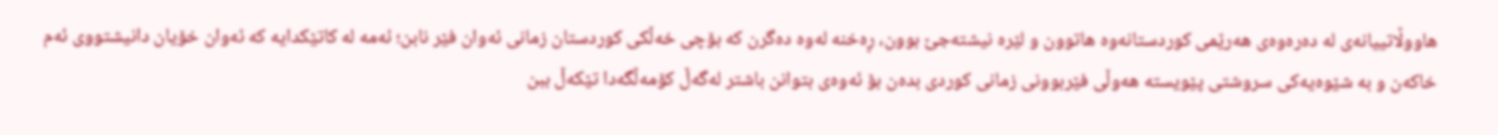هاووڵاتییانەی لە دەرەوەی هەرێمی کوردستانەوە هاتوون و لێرە نیشتەجێ بوون، ڕەخنە لەوە دەگرن کە بۆچی خەڵکی کوردستان زمانی ئەوان فێر نابن؛ ئەمە لە کاتێکدایە کە ئەوان خۆیان دانیشتووی ئەم خاکەن و بە شێوەیەکی سروشتی پێویستە هەوڵی فێربوونی زمانی کوردی بدەن بۆ ئەوەی بتوانن باشتر لەگەڵ کۆمەڵگەدا تێکەڵ ببن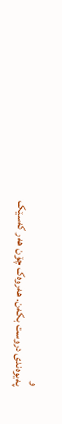و
پەیوەندی دروست بکەن. هەروەک چۆن هەر کەسێک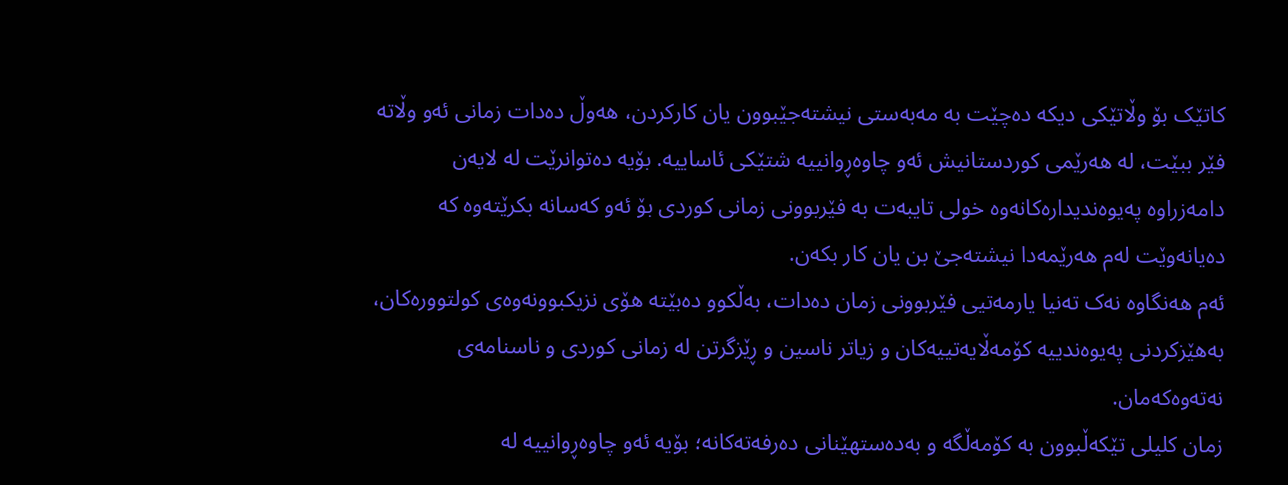کاتێک بۆ وڵاتێکی دیکە دەچێت بە مەبەستی نیشتەجێبوون یان کارکردن، هەوڵ دەدات زمانی ئەو وڵاتە فێر ببێت، لە هەرێمی کوردستانیش ئەو چاوەڕوانییە شتێکی ئاساییە. بۆیە دەتوانرێت لە لایەن دامەزراوە پەیوەندیدارەکانەوە خولی تایبەت بە فێربوونی زمانی کوردی بۆ ئەو کەسانە بکرێتەوە کە دەیانەوێت لەم هەرێمەدا نیشتەجێ بن یان کار بکەن.
ئەم هەنگاوە نەک تەنیا یارمەتیی فێربوونی زمان دەدات، بەڵکوو دەبێتە هۆی نزیکبوونەوەی کولتوورەکان، بەهێزکردنی پەیوەندییە کۆمەڵایەتییەکان و زیاتر ناسین و ڕێزگرتن لە زمانی کوردی و ناسنامەی نەتەوەکەمان.
زمان کلیلی تێکەڵبوون بە کۆمەڵگە و بەدەستهێنانی دەرفەتەکانە؛ بۆیە ئەو چاوەڕوانییە لە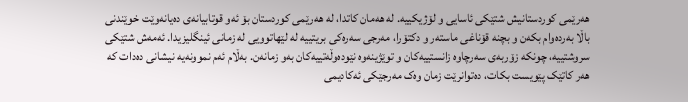هەرێمی کوردستانیش شتێکی ئاسایی و لۆژیکییە. لە هەمان کاتدا، لە هەرێمی کوردستان بۆ ئەو قوتابیانەی دەیانەوێت خوێندنی باڵا بەردەوام بکەن و بچنە قۆناغی ماستەر و دکتۆرا، مەرجی سەرەکی بریتییە لە لێهاتوویی لە زمانی ئینگلیزیدا. ئەمەش شتێکی سروشتییە، چونکە زۆربەی سەرچاوە زانستییەکان و توێژینەوە نێودەوڵەتییەکان بەو زمانەن. بەڵام ئەم نموونەیە نیشانی دەدات کە هەر کاتێک پێویست بکات، دەتوانرێت زمان وەک مەرجێکی ئەکادیمی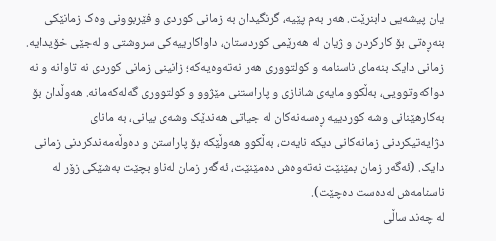یان پیشەیی دابنرێت. هەر بەم پێیە، گرنگیدان بە زمانی کوردی و فێربوونی وەک زمانێکی بنەڕەتی بۆ کارکردن و ژیان لە هەرێمی کوردستان، داواکارییەکی سروشتی و لەجێی خۆیدایە.
زمانی دایک بنەمای ناسنامە و کولتووری هەر نەتەوەیەکە؛ زانینی زمانی کوردی نە تاوانە و نە دواکەوتوویی، بەڵکوو مایەی شانازی و پاراستنی مێژوو و کولتووری گەلەکەمانە. هەوڵدان بۆ بەکارهێنانی وشە کوردییە ڕەسەنەکان لە جیاتی هەندێک وشەی بیانی، بە مانای دژایەتیکردنی زمانەکانی دیکە نایەت، بەڵکوو هەوڵێکە بۆ پاراستن و دەوڵەمەندکردنی زمانی دایک. (ئەگەر زمان بمێنێت نەتەوەش دەمێنێت، ئەگەر زمان لەناو بچێت بەشێکی زۆر لە ناسنامەش لەدەست دەچێت).
لە چەند ساڵی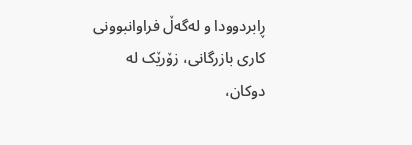ڕابردوودا و لەگەڵ فراوانبوونی کاری بازرگانی، زۆرێک لە دوکان،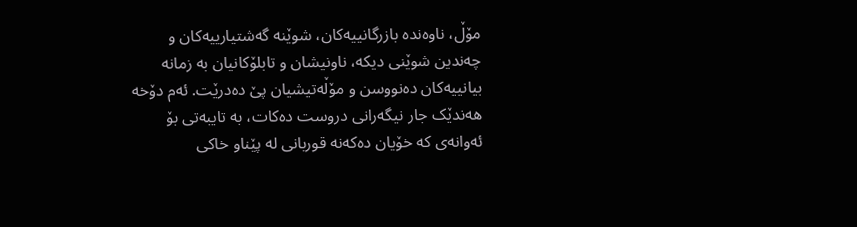مۆڵ، ناوەندە بازرگانییەکان، شوێنە گەشتیارییەکان و چەندین شوێنی دیکە، ناونیشان و تابلۆکانیان بە زمانە بیانییەکان دەنووسن و مۆڵەتیشیان پێ دەدرێت. ئەم دۆخە هەندێک جار نیگەرانی دروست دەکات، بە تایبەتی بۆ ئەوانەی کە خۆیان دەکەنە قوربانی لە پێناو خاکی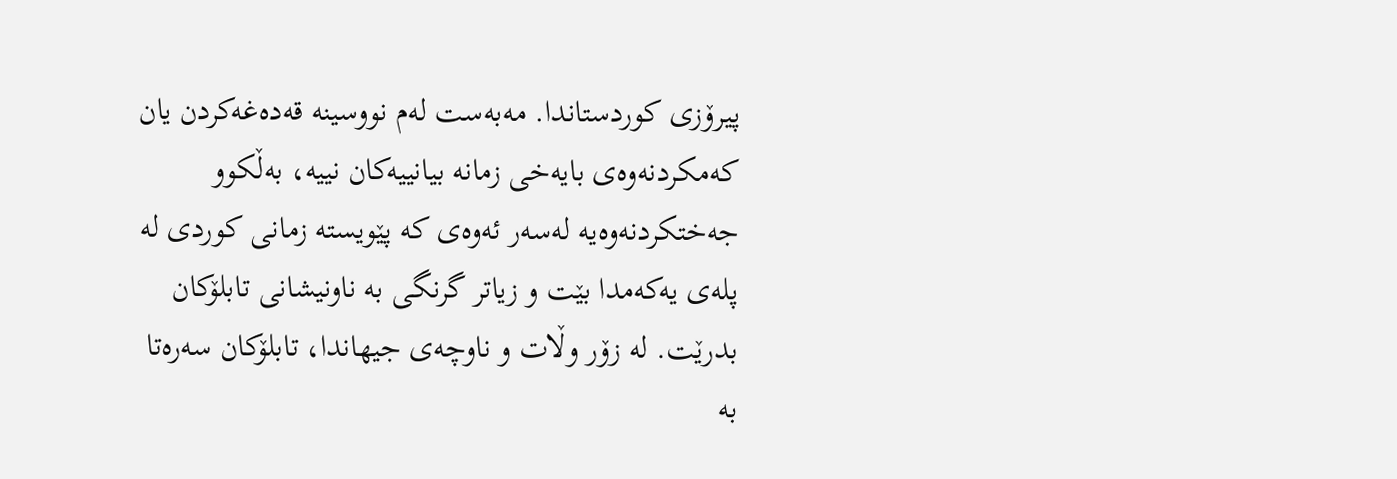پیرۆزی کوردستاندا. مەبەست لەم نووسینە قەدەغەکردن یان کەمکردنەوەی بایەخی زمانە بیانییەکان نییە، بەڵکوو جەختکردنەوەیە لەسەر ئەوەی کە پێویستە زمانی کوردی لە پلەی یەکەمدا بێت و زیاتر گرنگی بە ناونیشانی تابلۆکان بدرێت. لە زۆر وڵات و ناوچەی جیهاندا، تابلۆکان سەرەتا بە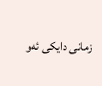زمانی دایکی ئەو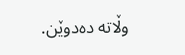وڵاتە دەدوێن.